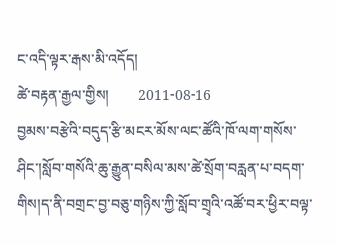ང་འདི་ལྟར་རྒས་མི་འདོད།
ཚེ་བརྟན་རྒྱལ་གྱིས།        2011-08-16
བྱམས་བརྩེའི་བདུད་རྩི་མངར་མོས་ལང་ཚོའི་ཁོ་ལག་གསོས་ཤིང་།སློབ་གསོའི་ཆུ་རྒྱུན་བསིལ་མས་ཚེ་སྲོག་བརླན་པ་བདག་གིས།ད་ནི་བགྲང་བྱ་བཅུ་གཉིས་ཀྱི་སློབ་གྲྭའི་འཚོ་བར་ཕྱིར་བལྟ་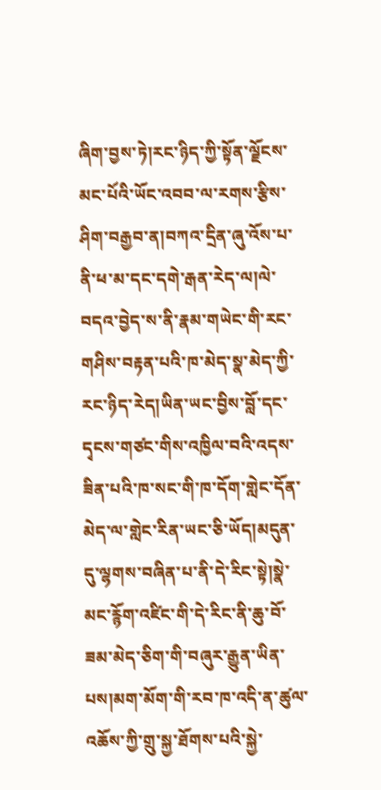ཞིག་བྱས་ཏེ།རང་ཉིད་ཀྱི་སྟོན་ལྗོངས་མང་པོའི་ཡོང་འབབ་ལ་རགས་རྩིས་ཤིག་བརྒྱབ་ན།བཀའ་དྲིན་ཞུ་འོས་པ་ནི་ཕ་མ་དང་དགེ་རྒན་རེད་ལ།ལེ་བདའ་བྱེད་ས་ནི་རྣམ་གཡེང་གི་རང་གཤིས་བརྟན་པའི་ཁ་མེད་སྣ་མེད་ཀྱི་རང་ཉིད་རེད།ཡིན་ཡང་བྱིས་བློ་དང་དྭངས་གཙང་གིས་འཁྱིལ་བའི་འདས་ཟིན་པའི་ཁ་སང་གི་ཁ་དོག་གླེང་དོན་མེད་ལ་གླེང་རིན་ཡང་ཅི་ཡོད།མདུན་དུ་ལྷགས་བཞིན་པ་ནི་དེ་རིང་སྟེ།སྣེ་མང་རྙོག་འཛིང་གི་དེ་རིང་ནི་ཆུ་བོ་ཟམ་མེད་ཅིག་གི་བཞུར་རྒྱུན་ཡིན་པས།མག་མོག་གི་རབ་ཁ་འདི་ན་ཚུལ་འཆོས་ཀྱི་གྲུ་སྐྱ་ཐོགས་པའི་སྐྱེ་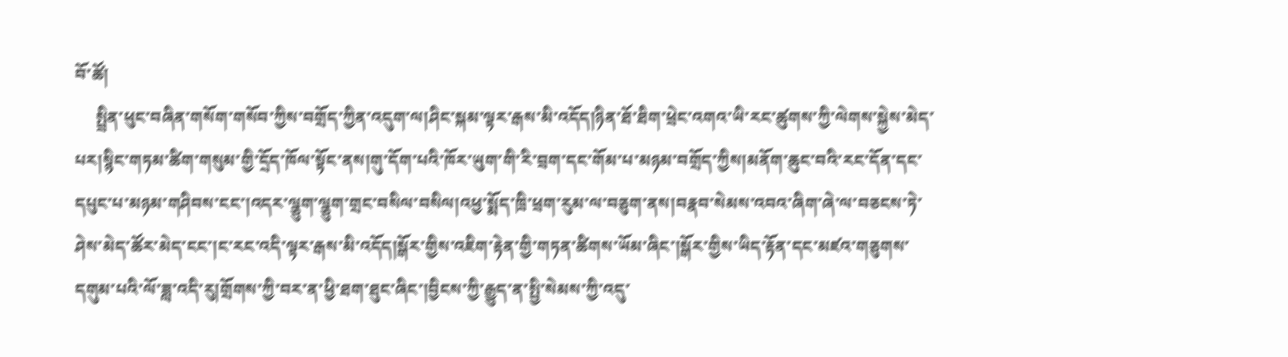བོ་ཚོ།
     སྤྲིན་ཕུང་བཞིན་གསོག་གསོབ་ཀྱིས་བགྲོད་ཀྱིན་འདུག་ལ།ཤིང་སྐམ་ལྟར་རྒས་མི་འདོད།ཉིན་ཐོ་ཐིག་ཕྲེང་འགའ་ཡི་རང་ཚུགས་ཀྱི་ལེགས་སྐྱེས་མེད་པར།སྙིང་གཏམ་ཚིག་གསུམ་གྱི་དྲོད་ཁོལ་སྟོང་ནས།གུ་དོག་པའི་ཁོར་ཡུག་གི་རི་བྲག་དང་གོམ་པ་མཉམ་བགྲོད་ཀྱིས།མནོག་ཆུང་བའི་རང་དོན་དང་དཔུང་པ་མཉམ་གཤིབས་ངང་།འདར་ལྕུག་ལྕུག་གྲང་བསིལ་བསིལ།འཕྱ་སྨོད་ཁྲི་ཕྲག་རུམ་ལ་བཅུག་ནས།བརྣབ་སེམས་འབའ་ཞིག་ཞེ་ལ་བཅངས་ཏེ་ཤེས་མེད་ཚོར་མེད་ངང་།ང་རང་འདི་ལྟར་རྒས་མི་འདོད།སྒོར་གྱིས་འཇིག་རྟེན་གྱི་གཏན་ཚིགས་ཡོམ་ཞིང་།སྒོར་གྱིས་ཡིད་རྟོན་དང་མཛའ་གཅུགས་དགུམ་པའི་ལོ་ཟླ་འདི་རུ།གྲོགས་ཀྱི་བར་ན་ཕྱི་ཐག་ཐུང་ཞིང་།བྱིངས་ཀྱི་རྒྱུད་ན་སྤྱི་སེམས་ཀྱི་འདུ་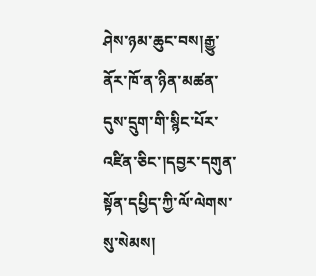ཤེས་ཉམ་ཆུང་བས།རྒྱུ་ནོར་ཁོ་ན་ཉིན་མཚན་དུས་དྲུག་གི་སྙིང་པོར་འཛིན་ཅིང་།དབྱར་དགུན་སྟོན་དཔྱིད་ཀྱི་ལོ་ལེགས་སུ་སེམས།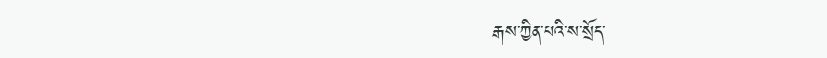རྒས་ཀྱིན་པའི་ས་སྲོད་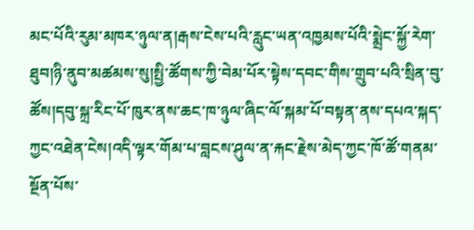མང་པོའི་རུམ་མཁར་ཉུལ་ན།རྒས་ངེས་པའི་རླུང་ཡན་འཁྱམས་པོའི་སྨྲེང་སྐྱོ་རེག་ཐུབ།ཉི་ནུབ་མཚམས་སུ།སྤྱི་ཚོགས་ཀྱི་བེམ་པོར་སྟེས་དབང་གིས་གྲུབ་པའི་སྲིན་བུ་ཚོས།དབུ་སྐྲ་རིང་པོ་ཁུར་ནས་ཆང་ཁ་ཉུལ་ཞིང་ལོ་སྐམ་པོ་བསྟན་ནས་དཔའ་སྐད་ཀྱང་འཐེན་ངེས།འདི་ལྟར་གོམ་པ་བླངས་ཤུལ་ན་རྐང་རྗེས་མེད་ཀྱང་ཁོ་ཚོ་གནམ་སྔོན་པོས་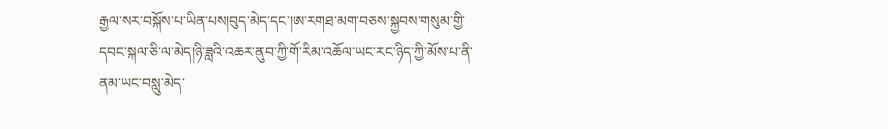རྒྱལ་སར་བསྐོས་པ་ཡིན་པས།བུད་མེད་དང་།ཨ་རགཐ་མག་བཅས་སྐྱབས་གསུམ་གྱི་དབང་སྐལ་ཅི་ལ་མེད།ཉི་ཟླའི་འཆར་ནུབ་ཀྱི་གོ་རིམ་འཆོལ་ཡང་རང་ཉིད་ཀྱི་མོས་པ་ནི་ནམ་ཡང་བསླུ་མེད་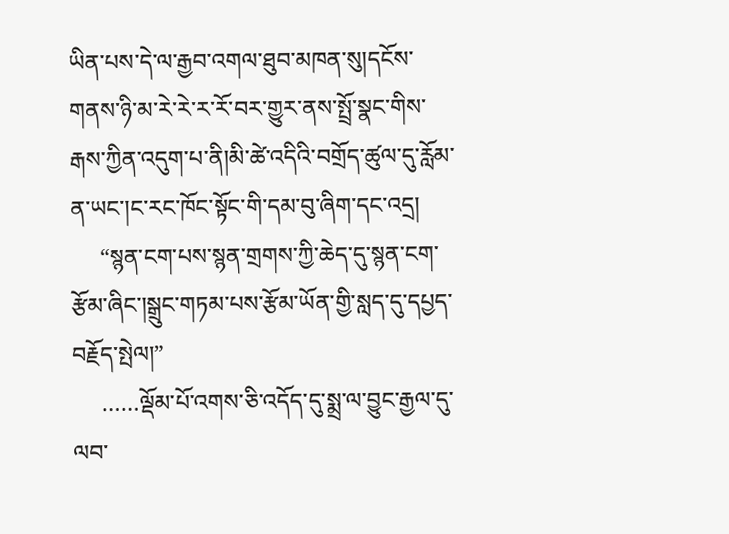ཡིན་པས་དེ་ལ་རྒྱབ་འགལ་ཐུབ་མཁན་སུ།དངོས་གནས་ཉི་མ་རེ་རེ་ར་རོ་བར་གྱུར་ནས་སྤྲོ་སྣང་གིས་རྒས་ཀྱིན་འདུག་པ་ནི།མི་ཚེ་འདིའི་བགྲོད་ཚུལ་དུ་རློམ་ན་ཡང་།ང་རང་ཁོང་སྟོང་གི་དམ་བུ་ཞིག་དང་འདྲ།
     “སྙན་ངག་པས་སྙན་གྲགས་ཀྱི་ཆེད་དུ་སྙན་ངག་རྩོམ་ཞིང་།སྒྲུང་གཏམ་པས་རྩོམ་ཡོན་གྱི་སླད་དུ་དཔྱད་བརྗོད་སྤེལ།”
     ……ལྡོམ་པོ་འགས་ཅི་འདོད་དུ་སྨྲ་ལ་བྱུང་རྒྱལ་དུ་ལབ་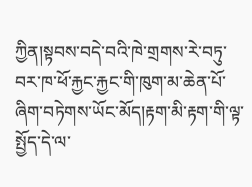ཀྱིན།སྟབས་བདེ་བའི་ཁེ་གྲགས་རེ་བཏུ་བར་ཁ་ཕོ་རྐྱང་རྐྱང་གི་ཁུག་མ་ཆེན་པོ་ཞིག་བཏེགས་ཡོང་མོད།རྟག་མི་རྟག་གི་ལྟ་སྤྱོད་དེ་ལ་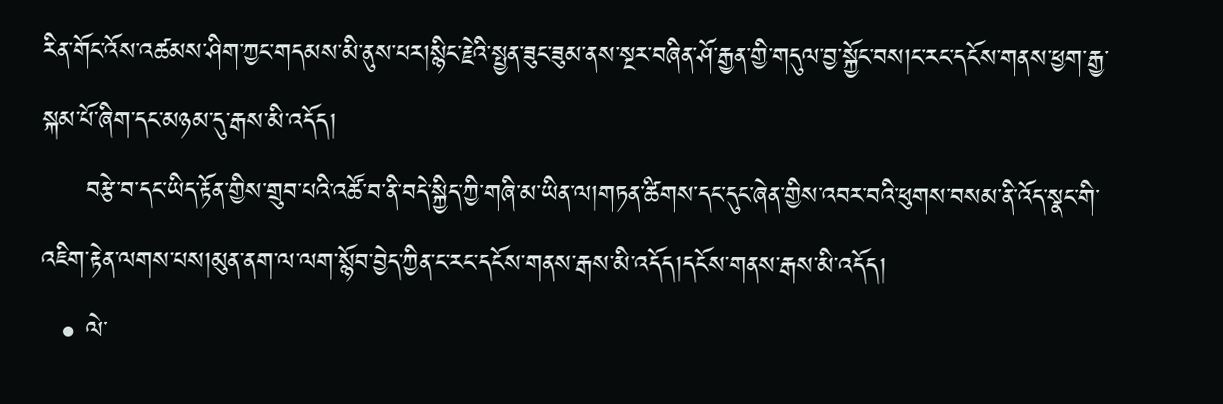རིན་གོང་འོས་འཚམས་ཤིག་ཀྱང་གདམས་མི་ནུས་པར།སྙིང་རྗེའི་སྤྱན་ཟུང་ཟུམ་ནས་སྔར་བཞིན་ཤོ་རྒྱན་གྱི་གདུལ་བྱ་སྐྱོང་བས།ང་རང་དངོས་གནས་ཕྱག་རྒྱ་སྐམ་པོ་ཞིག་དང་མཉམ་དུ་རྒས་མི་འདོད།
     བརྩེ་བ་དང་ཡིད་རྟོན་གྱིས་གྲུབ་པའི་འཚོ་བ་ནི་བདེ་སྐྱིད་ཀྱི་གཞི་མ་ཡིན་ལ།གཏན་ཚིགས་དང་དུང་ཞེན་གྱིས་འབར་བའི་ཕུགས་བསམ་ནི་འོད་སྣང་གི་འཇིག་རྟེན་ལགས་པས།མུན་ནག་ལ་ལག་སྙོབ་བྱེད་ཀྱིན་ང་རང་དངོས་གནས་རྒས་མི་འདོད།དངོས་གནས་རྒས་མི་འདོད།
  • ལེ་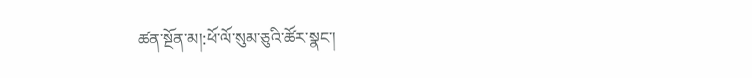ཚན་སྔོན་མ།:ཕོ་ལོ་སུམ་ཅུའི་ཚོར་སྣང་།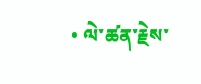• ལེ་ཚན་རྗེས་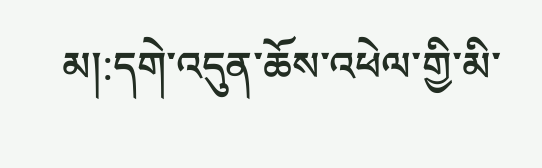མ།:དགེ་འདུན་ཆོས་འཕེལ་གྱི་མི་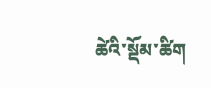ཚེའི་སྡོམ་ཚིག